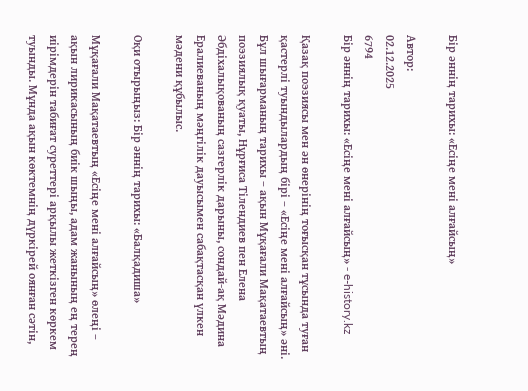Бір әннің тарихы: «Есіңе мені алғайсың»

Автор:
02.12.2025
6794
Бір әннің тарихы: «Есіңе мені алғайсың» - e-history.kz

Қазақ поэзиясы мен ән өнерінің тоғысқан тұсында туған қастерлі туындылардың бірі – «Есіңе мені алғайсың» әні. Бұл шығарманың тарихы – ақын Мұқағали Мақатаевтың поэзиялық қуаты, Нұрғиса Тілендиев пен Елена Әбдіхалықованың сазгерлік дарыны, сондай-ақ Мәдина Ералиеваның мәңгілік дауысымен сабақтасқан үлкен мәдени құбылыс.

Оқи отырыңыз: Бір әннің тарихы: «Балқадиша»

Мұқағали Мақатаевтың «Есіңе мені алғайсың» өлеңі – ақын лирикасының биік шыңы, адам жанының ең терең иірімдерін табиғат суреттері арқылы жеткізген көркем туынды. Мұнда ақын көктемнің дүркірей оянған сәтін,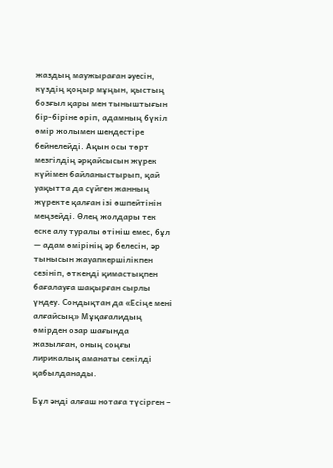жаздың маужыраған әуесін, күздің қоңыр мұңын, қыстың бозғыл қары мен тыныштығын бір-біріне өріп, адамның бүкіл өмір жолымен шендестіре бейнелейді. Ақын осы төрт мезгілдің әрқайсысын жүрек күйімен байланыстырып, қай уақытта да сүйген жанның жүректе қалған ізі өшпейтінін меңзейді. Өлең жолдары тек еске алу туралы өтініш емес, бұл — адам өмірінің әр белесін, әр тынысын жауапкершілікпен сезініп, өткенді қимастықпен бағалауға шақырған сырлы үндеу. Сондықтан да «Есіңе мені алғайсың» Мұқағалидың өмірден озар шағында жазылған, оның соңғы лирикалық аманаты секілді қабылданады.

Бұл әнді алғаш нотаға түсірген –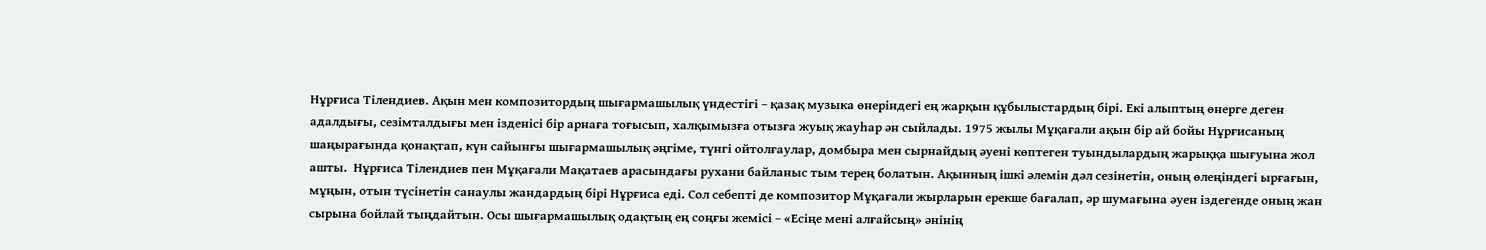Нұрғиса Тілендиев. Ақын мен композитордың шығармашылық үндестігі – қазақ музыка өнеріндегі ең жарқын құбылыстардың бірі. Екі алыптың өнерге деген адалдығы, сезімталдығы мен ізденісі бір арнаға тоғысып, халқымызға отызға жуық жауһар ән сыйлады. 1975 жылы Мұқағали ақын бір ай бойы Нұрғисаның шаңырағында қонақтап, күн сайынғы шығармашылық әңгіме, түнгі ойтолғаулар, домбыра мен сырнайдың әуені көптеген туындылардың жарыққа шығуына жол ашты.  Нұрғиса Тілендиев пен Мұқағали Мақатаев арасындағы рухани байланыс тым терең болатын. Ақынның ішкі әлемін дәл сезінетін, оның өлеңіндегі ырғағын, мұңын, отын түсінетін санаулы жандардың бірі Нұрғиса еді. Сол себепті де композитор Мұқағали жырларын ерекше бағалап, әр шумағына әуен іздегенде оның жан сырына бойлай тыңдайтын. Осы шығармашылық одақтың ең соңғы жемісі – «Есіңе мені алғайсың» әнінің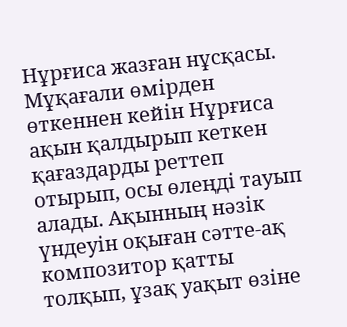Нұрғиса жазған нұсқасы. Мұқағали өмірден өткеннен кейін Нұрғиса ақын қалдырып кеткен қағаздарды реттеп отырып, осы өлеңді тауып алады. Ақынның нәзік үндеуін оқыған сәтте-ақ композитор қатты толқып, ұзақ уақыт өзіне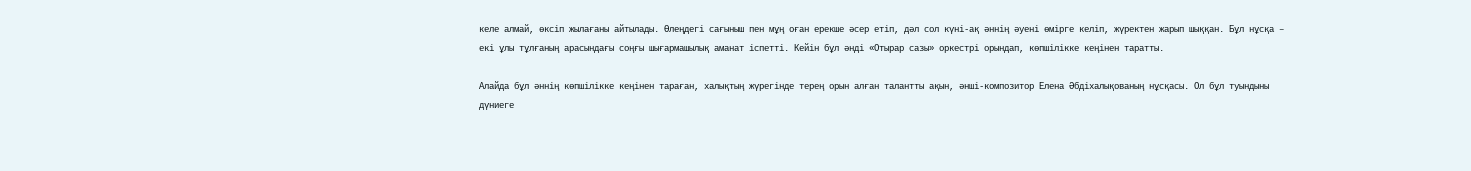келе алмай, өксіп жылағаны айтылады. Өлеңдегі сағыныш пен мұң оған ерекше әсер етіп, дәл сол күні-ақ әннің әуені өмірге келіп, жүректен жарып шыққан. Бұл нұсқа – екі ұлы тұлғаның арасындағы соңғы шығармашылық аманат іспетті. Кейін бұл әнді «Отырар сазы» оркестрі орындап, көпшілікке кеңінен таратты.

Алайда бұл әннің көпшілікке кеңінен тараған, халықтың жүрегінде терең орын алған талантты ақын, әнші-композитор Елена Әбдіхалықованың нұсқасы. Ол бұл туындыны дүниеге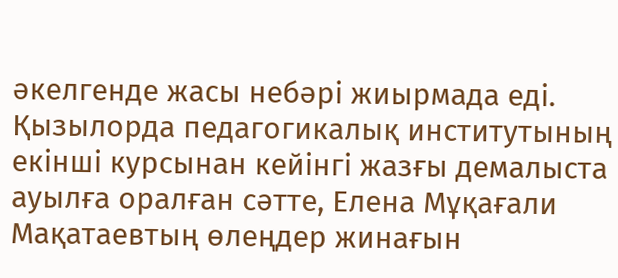әкелгенде жасы небәрі жиырмада еді. Қызылорда педагогикалық институтының екінші курсынан кейінгі жазғы демалыста ауылға оралған сәтте, Елена Мұқағали Мақатаевтың өлеңдер жинағын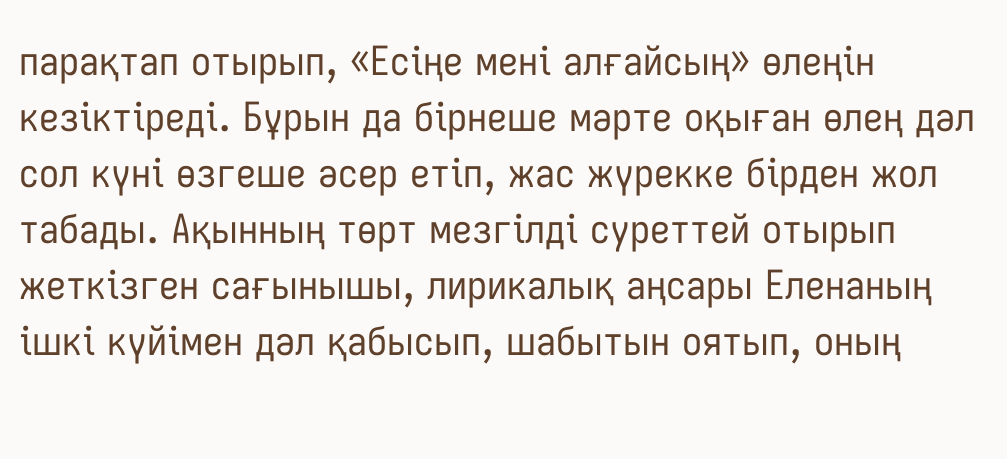парақтап отырып, «Есіңе мені алғайсың» өлеңін кезіктіреді. Бұрын да бірнеше мәрте оқыған өлең дәл сол күні өзгеше әсер етіп, жас жүрекке бірден жол табады. Ақынның төрт мезгілді суреттей отырып жеткізген сағынышы, лирикалық аңсары Еленаның ішкі күйімен дәл қабысып, шабытын оятып, оның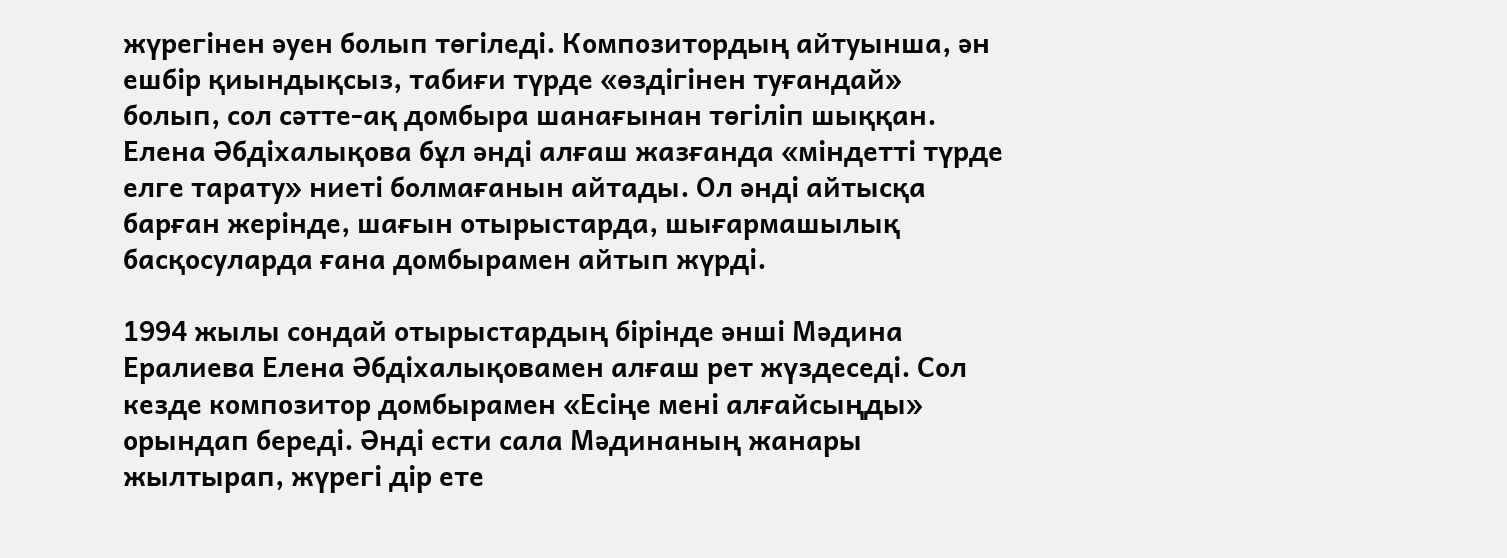жүрегінен әуен болып төгіледі. Композитордың айтуынша, ән ешбір қиындықсыз, табиғи түрде «өздігінен туғандай» болып, сол сәтте-ақ домбыра шанағынан төгіліп шыққан. Елена Әбдіхалықова бұл әнді алғаш жазғанда «міндетті түрде елге тарату» ниеті болмағанын айтады. Ол әнді айтысқа барған жерінде, шағын отырыстарда, шығармашылық басқосуларда ғана домбырамен айтып жүрді.

1994 жылы сондай отырыстардың бірінде әнші Мәдина Ералиева Елена Әбдіхалықовамен алғаш рет жүздеседі. Сол кезде композитор домбырамен «Есіңе мені алғайсыңды» орындап береді. Әнді ести сала Мәдинаның жанары жылтырап, жүрегі дір ете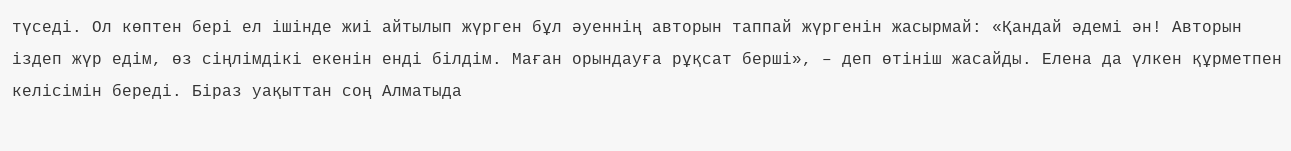түседі. Ол көптен бері ел ішінде жиі айтылып жүрген бұл әуеннің авторын таппай жүргенін жасырмай: «Қандай әдемі ән! Авторын іздеп жүр едім, өз сіңлімдікі екенін енді білдім. Маған орындауға рұқсат берші», – деп өтініш жасайды. Елена да үлкен құрметпен келісімін береді. Біраз уақыттан соң Алматыда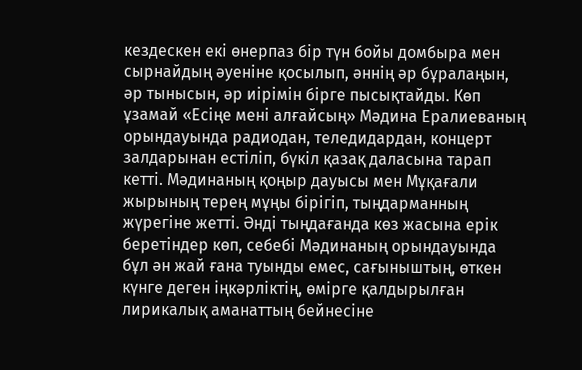кездескен екі өнерпаз бір түн бойы домбыра мен сырнайдың әуеніне қосылып, әннің әр бұралаңын, әр тынысын, әр иірімін бірге пысықтайды. Көп ұзамай «Есіңе мені алғайсың» Мәдина Ералиеваның орындауында радиодан, теледидардан, концерт залдарынан естіліп, бүкіл қазақ даласына тарап кетті. Мәдинаның қоңыр дауысы мен Мұқағали жырының терең мұңы бірігіп, тыңдарманның жүрегіне жетті. Әнді тыңдағанда көз жасына ерік беретіндер көп, себебі Мәдинаның орындауында бұл ән жай ғана туынды емес, сағыныштың, өткен күнге деген іңкәрліктің, өмірге қалдырылған лирикалық аманаттың бейнесіне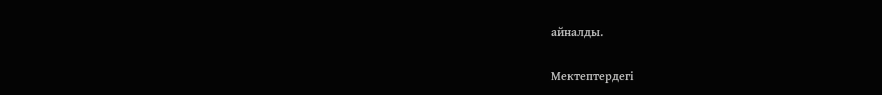айналды.

Мектептердегі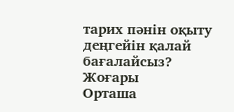тарих пәнін оқыту деңгейін қалай бағалайсыз?
Жоғары
Орташа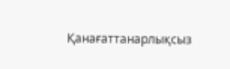Қанағаттанарлықсыз